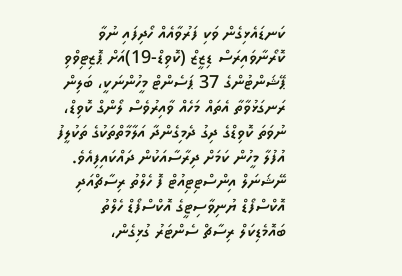ކަނޑައެޅިގެން ވަކި ފަރުވާއެއް ހޯދިފައި ނުވާ ކޮރޯނާވައިރަސް ޑިޒީޒް (ކޮވިޑް-19)އަށް ޕޮޒިޓިވްވި ޕޭޝަންޓުންގެ 37 ޕަސެންޓް މީހުންނަކީ، ބަލިން ރަނގަޅުވާތާ އެތައް މަހެއް ވާއިރުވެސް ލޯންގް ކޮވިޑް، ނުވަތަ ކޮވިޑްގެ ދިގު ދެމިގެންދާ އަލާމާތްތަކުގެ ތަކުލީފު އުފުލާ މީހުން ކަމަށް ދިރާސާއަކުން ދައްކައިފިއެވެ.
ނޭޝަނަލް އިންސްޓިޓިއުޓް ފޮ ހެލްތު ރިސާޗްއަދި އޮކްސްފޯޑް ޔުނިވާސިޓީގެ އޮކްސްފޯޑް ހެލްތު ބައޮމެޑިކަލް ރިސާޗް ސެންޓަރު ގުޅިގެން،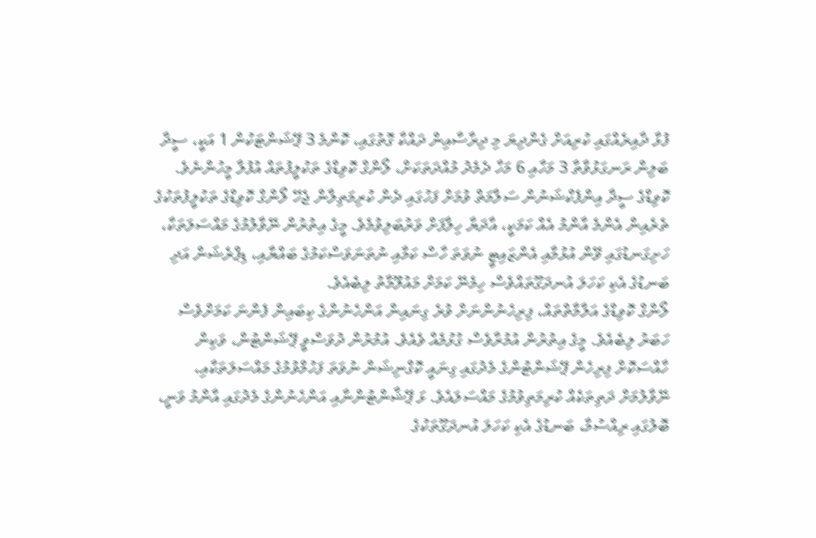ފުޅާ ދާއިރެއްގައި ކުރިއަށް ގެންދިޔަ މި ދިރާސާއިން ދައްކާ ގޮތުގައި، ކޮންމެ 3 ޕޭޝަންޓަކުން 1 އަކީ، ސީދާ ބަލިން ރަނގަޅުވާތާ 3 މަހާއި 6 މަހާ ދެމެދު މުއްދަތަކަށް، ލޯންގް ކޮވިޑްގެ ތަކުލީފުތައް އުފުލާ މީހުންނެވެ.
ކޮވިޑްގެ ސީދާ އިންފެކްޝަނުން ސަލާމަތް ވުމަށް ފަހުގައި ދެން ކުރިމަތިލާން ޖެހޭ ލޯންގް ކޮވިޑްގެ ތަކުލީފުތަކުގެ ތެރެއިން އެންމެ އާންމު އެއް ކަމަކީ، އާދަޔާ ހިލާފަށް ވަރުބަލިވުމެވެ. މީގެ އިތުރުން ނޭވާލުމުގެ މައްސަލަތަކާ، ހަށިގަނޑުގައި ވޭން އުޅުމާއި އެންޒައިޓީ ނުވަތަ ހާސް ކަމާއި ނުތަނަވަސްކަމުގެ ބައްޔާއި، ޑިޕްރެޝަން އަދި ބަނޑުގެ އެކި ކަހަލަ އުނދަގޫތައްވެސް ހިމެނޭ ކަމަށް މައުލޫމާތު ލިބެއެވެ.
ލޯންގް ކޮވިޑްގެ އަލާމާތްތައް، ފިރިހެނުންނަށް ވުރެ ގިނައިން އަންހެނުންގެ ކިބައިން ފެންނަ ކަމަށްވެސް ހަބަރު ލިބެއެވެ. މީގެ އިތުރުން އުމުރާވެސް ގުޅުމެއް ވެއެވެ. އުމުރުން ދުވަސްވީ ޕޭޝަންޓުން، ވަކިން ހާއްސަކޮށް ފިރިހެން ޕޭޝަންޓުންގެ މެދުގައި ގިނައީ ކޮގްނިޝަން ނުވަތަ ފަހުމްވުމުގެ މައްސަލަތަކާއި، ނޭވާލުމަށް ދަތިތަކެއް ކުރިމަތިވުމުގެ މައްސަލައެވެ. ޅަ ޕޭޝާންޓުންނާއި އަންހެނުންގެ މެދުގައި އާންމު ވަނީ، ބޮލުގައި ރިއްސުމާ، ބަނޑުގެ އެކި ކަހަލަ އުނދަގޫތަކުގެ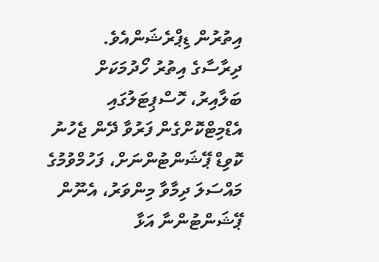އިތުރުން ޑިޕްރެޝަންއެވެ.
ދިރާސާގެ އިތުރު ހޯދުމަކަށް ބަލާއިރު، ހޮސްޕިޓަލުގައި އެޑްމިޓްކޮށްގެން ފަރުވާ ދޭން ޖެހުނު ކޮވިޑް ޕޭޝަންޓުންނަށް، ފަހުމްވުމުގެ މައްސަލަ ދިމާވާ މިންވަރު، އެނޫން ޕޭޝަންޓުންނާ އަޅާ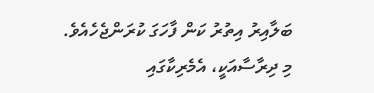ބަލާއިރު އިތުރު ކަން ފާހަގަ ކުރަންޖެހެއެވެ.
މި ދިރާސާއަކީ، އެމެރިކާގައި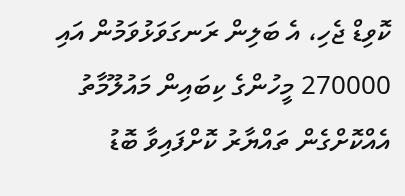ކޮވިޑް ޖެހި، އެ ބަލިން ރަނގަވަޅުވަމުން އައި 270000 މީހުންގެ ކިބައިން މައުލޫމާތު އެއްކޮށްގެން ތައްޔާރު ކޮށްފައިވާ ބޮޑު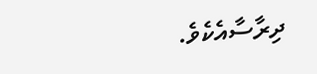ދިރާސާއެކެވެ.